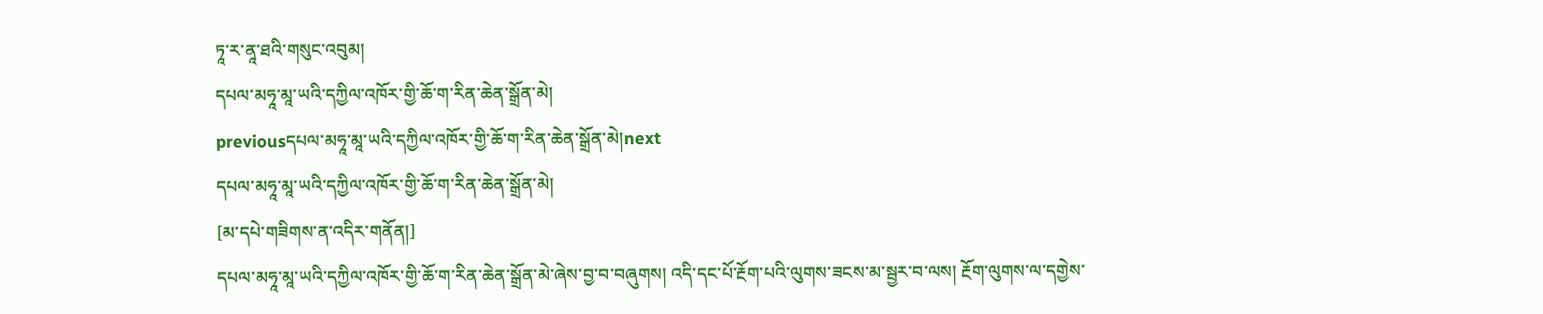ཏཱ་ར་ནཱ་ཐའི་གསུང་འབུམ།
དཔལ་མཧཱ་མཱ་ཡའི་དཀྱིལ་འཁོར་གྱི་ཆོ་ག་རིན་ཆེན་སྒྲོན་མེ།
previousདཔལ་མཧཱ་མཱ་ཡའི་དཀྱིལ་འཁོར་གྱི་ཆོ་ག་རིན་ཆེན་སྒྲོན་མེ།next
དཔལ་མཧཱ་མཱ་ཡའི་དཀྱིལ་འཁོར་གྱི་ཆོ་ག་རིན་ཆེན་སྒྲོན་མེ།
[མ་དཔེ་གཟིགས་ན་འདིར་གནོན།]
དཔལ་མཧཱ་མཱ་ཡའི་དཀྱིལ་འཁོར་གྱི་ཆོ་ག་རིན་ཆེན་སྒྲོན་མེ་ཞེས་བྱ་བ་བཞུགས། འདི་དང་པོ་རྔོག་པའི་ལུགས་ཟངས་མ་སྦྱར་བ་ལས། རྔོག་ལུགས་ལ་དགྱེས་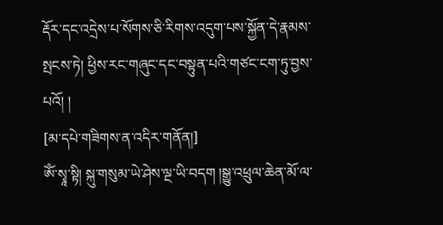རྡོར་དང་འདྲེས་པ་སོགས་ཅི་རིགས་འདུག་པས་སྐྱོན་དེ་རྣམས་སྤངས་ཏེ། ཕྱིས་རང་གཞུང་དང་བསྟུན་པའི་གཙང་ངག་ཏུ་བྱས་པའོ། །
[མ་དཔེ་གཟིགས་ན་འདིར་གནོན།]
ཨོཾ་སྭཱ་སྟི། སྐུ་གསུམ་ཡེ་ཤེས་ལྔ་ཡི་བདག །སྒྱུ་འཕྲུལ་ཆེན་མོ་ལ་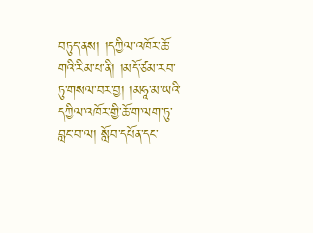བཏུད་ནས། །དཀྱིལ་འཁོར་ཆོ་གའི་རིམ་པ་ནི། །མདོ་ཙམ་རབ་ཏུ་གསལ་བར་བྱ། །མཧཱ་མ་ཡའི་དཀྱིལ་འཁོར་གྱི་ཆོ་ག་ལག་ཏུ་བླང་བ་ལ། སློབ་དཔོན་དང་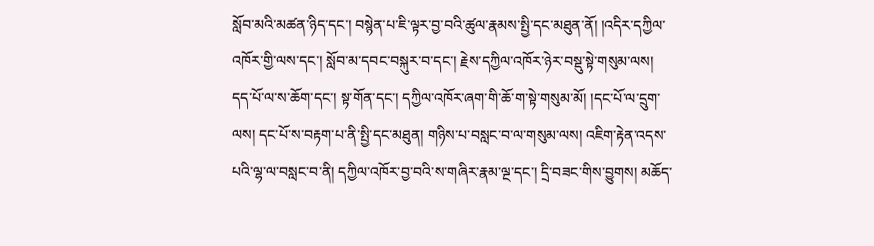སློབ་མའི་མཚན་ཉིད་དང་། བསྙེན་པ་ཇི་ལྟར་བྱ་བའི་ཚུལ་རྣམས་སྤྱི་དང་མཐུན་ནོ། །འདིར་དཀྱིལ་འཁོར་གྱི་ལས་དང་། སློབ་མ་དབང་བསྐུར་བ་དང་། རྗེས་དཀྱིལ་འཁོར་ཉེར་བསྡུ་སྟེ་གསུམ་ལས། དད་པོ་ལ་ས་ཆོག་དང་། སྟ་གོན་དང་། དཀྱིལ་འཁོར་ཞག་གི་ཆོ་ག་སྟེ་གསུམ་མོ། །དང་པོ་ལ་དྲུག་ལས། དང་པོ་ས་བརྟག་པ་ནི་སྤྱི་དང་མཐུན། གཉིས་པ་བསླང་བ་ལ་གསུམ་ལས། འཇིག་རྟེན་འདས་པའི་ལྷ་ལ་བསླང་བ་ནི། དཀྱིལ་འཁོར་བྱ་བའི་ས་གཞིར་རྣམ་ལྔ་དང་། དྲི་བཟང་གིས་བྱུགས། མཆོད་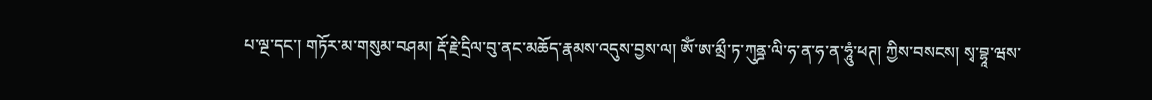པ་ལྔ་དང་། གཏོར་མ་གསུམ་བཤམ། རྡོ་རྗེ་དྲིལ་བུ་ནང་མཆོད་རྣམས་འདུས་བྱས་ལ། ཨོཾ་ཨ་མྲྀ་ཏ་ཀུནྜ་ལི་ཧ་ན་ཧ་ན་ཧཱུཾ་ཕཊ། ཀྱིས་བསངས། སྭ་བྷཱ་ཝས་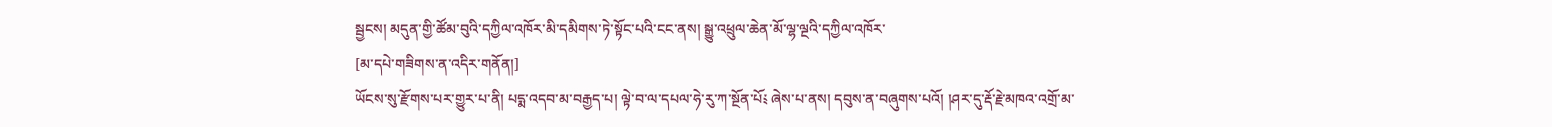སྦྱངས། མདུན་གྱི་ཚོམ་བུའི་དཀྱིལ་འཁོར་མི་དམིགས་ཏེ་སྟོང་པའི་ངང་ནས། སྒྱུ་འཕྲུལ་ཆེན་མོ་ལྷ་ལྔའི་དཀྱིལ་འཁོར་
[མ་དཔེ་གཟིགས་ན་འདིར་གནོན།]
ཡོངས་སུ་རྫོགས་པར་གྱུར་པ་ནི། པདྨ་འདབ་མ་བརྒྱད་པ། ལྟེ་བ་ལ་དཔལ་ཧེ་རུ་ཀ་སྔོན་པོ༴ ཞེས་པ་ནས། དབུས་ན་བཞུགས་པའོ། །ཤར་དུ་རྡོ་རྗེ་མཁའ་འགྲོ་མ་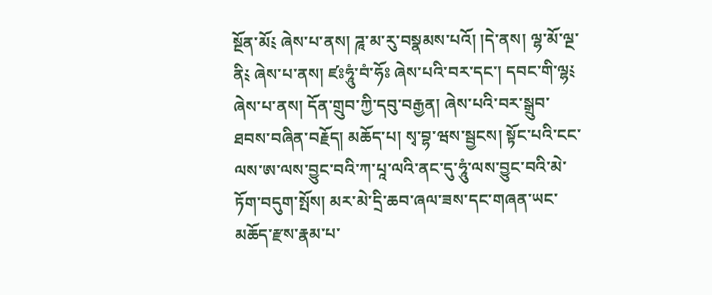སྔོན་མོ༴ ཞེས་པ་ནས། ཌཱ་མ་རུ་བསྣམས་པའོ། །དེ་ནས། ལྷ་མོ་ལྔ་ནི༴ ཞེས་པ་ནས། ཛཿཧཱུཾ་བཾ་ཧོཿ ཞེས་པའི་བར་དང་། དབང་གི་ལྷ༴ ཞེས་པ་ནས། དོན་གྲུབ་ཀྱི་དབུ་བརྒྱན། ཞེས་པའི་བར་སྒྲུབ་ཐབས་བཞིན་བརྗོད། མཆོད་པ། སྭ་བྷ་ཝས་སྦྱངས། སྟོང་པའི་ངང་ལས་ཨ་ལས་བྱུང་བའི་ཀ་པཱ་ལའི་ནང་དུ་ཧཱུཾ་ལས་བྱུང་བའི་མེ་ཏོག་བདུག་སྤོས། མར་མེ་དྲི་ཆབ་ཞལ་ཟས་དང་གཞན་ཡང་མཆོད་རྫས་རྣམ་པ་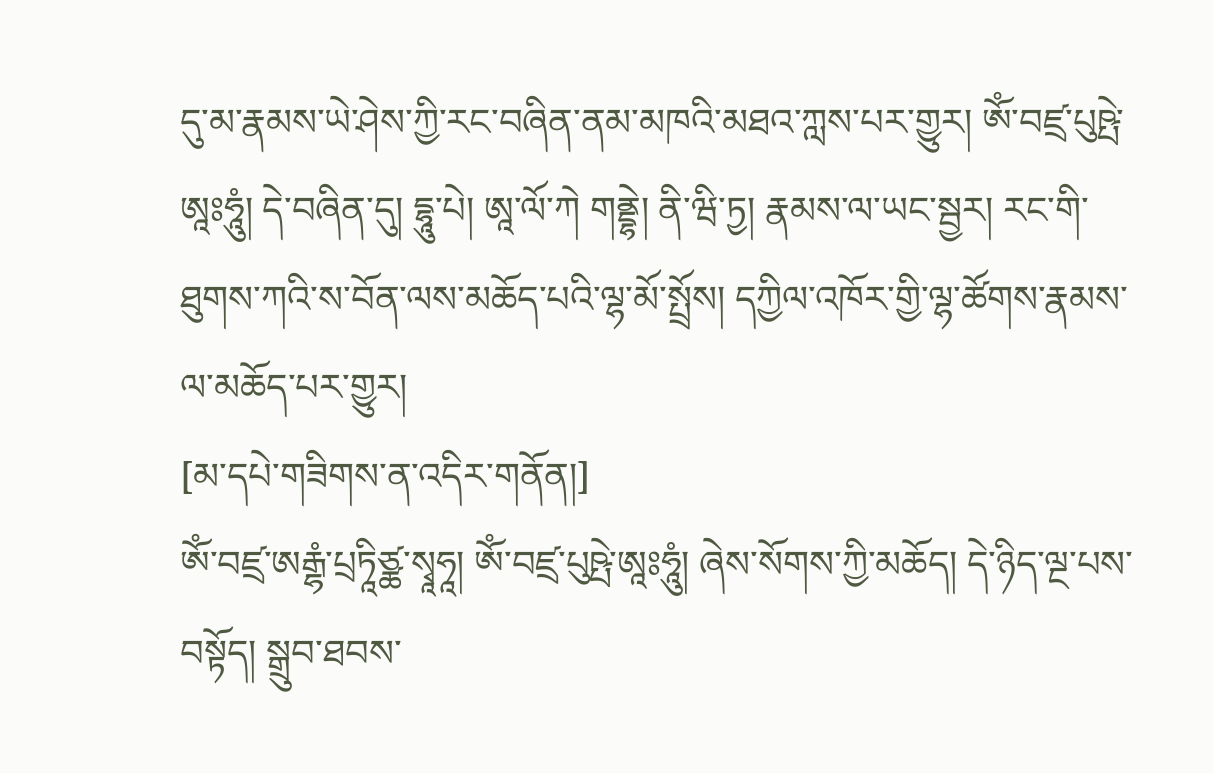དུ་མ་རྣམས་ཡེ་ཤེས་ཀྱི་རང་བཞིན་ནམ་མཁའི་མཐའ་ཀླས་པར་གྱུར། ཨོཾ་བཛྲ་པུཥྤེ་ཨཱཿཧཱུཾ། དེ་བཞིན་དུ། དྷཱུ་པེ། ཨཱ་ལོ་ཀེ གནྡྷེ། ནི་ཝི་ཏྱ། རྣམས་ལ་ཡང་སྦྱར། རང་གི་ཐུགས་ཀའི་ས་བོན་ལས་མཆོད་པའི་ལྷ་མོ་སྤྲོས། དཀྱིལ་འཁོར་གྱི་ལྷ་ཚོགས་རྣམས་ལ་མཆོད་པར་གྱུར།
[མ་དཔེ་གཟིགས་ན་འདིར་གནོན།]
ཨོཾ་བཛྲ་ཨརྒྷཾ་པྲཏཱིཙྪ་སྭཱཧཱ། ཨོཾ་བཛྲ་པུཥྤེ་ཨཱཿཧཱུཾ། ཞེས་སོགས་ཀྱི་མཆོད། དེ་ཉིད་ལྔ་པས་བསྟོད། སྒྲུབ་ཐབས་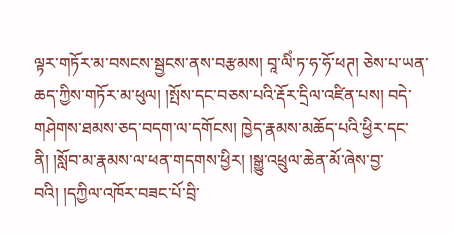ལྟར་གཏོར་མ་བསངས་སྦྱངས་ནས་བརྩམས། བཱ་ལིཾ་ཏ་ཧ་ཧོ་ཕཊ། ཅེས་པ་ཡན་ཆད་ཀྱིས་གཏོར་མ་ཕུལ། །སྤོས་དང་བཅས་པའི་རྡོར་དྲིལ་འཛིན་པས། བདེ་གཤེགས་ཐམས་ཅད་བདག་ལ་དགོངས། ཁྱེད་རྣམས་མཆོད་པའི་ཕྱིར་དང་ནི། །སློབ་མ་རྣམས་ལ་ཕན་གདགས་ཕྱིར། །སྒྱུ་འཕྲུལ་ཆེན་མོ་ཞེས་བྱ་བའི། །དཀྱིལ་འཁོར་བཟང་པོ་བྲི་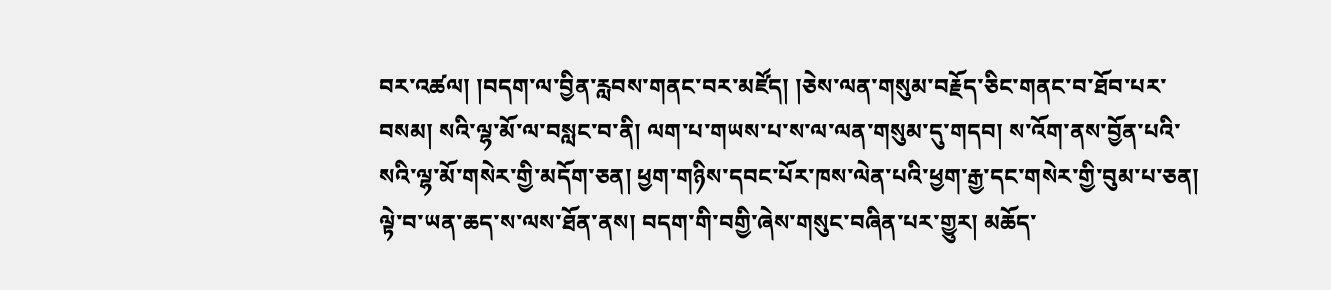བར་འཚལ། །བདག་ལ་བྱིན་རླབས་གནང་བར་མཛོད། །ཅེས་ལན་གསུམ་བརྗོད་ཅིང་གནང་བ་ཐོབ་པར་བསམ། སའི་ལྷ་མོ་ལ་བསླང་བ་ནི། ལག་པ་གཡས་པ་ས་ལ་ལན་གསུམ་དུ་གདབ། ས་འོག་ནས་བྱོན་པའི་སའི་ལྷ་མོ་གསེར་གྱི་མདོག་ཅན། ཕྱག་གཉིས་དབང་པོར་ཁས་ལེན་པའི་ཕྱག་རྒྱ་དང་གསེར་གྱི་བུམ་པ་ཅན། ལྟེ་བ་ཡན་ཆད་ས་ལས་ཐོན་ནས། བདག་གི་བགྱི་ཞེས་གསུང་བཞིན་པར་གྱུར། མཆོད་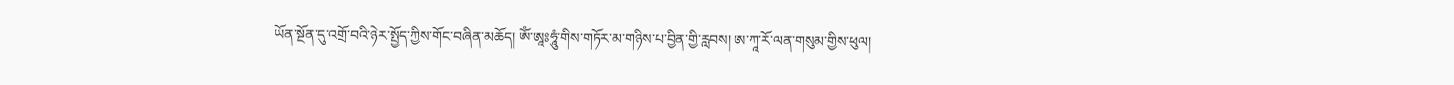ཡོན་སྔོན་དུ་འགྲོ་བའི་ཉེར་སྤྱོད་ཀྱིས་གོང་བཞིན་མཆོད། ཨོཾ་ཨཱཿཧཱུཾ་གིས་གཏོར་མ་གཉིས་པ་བྱིན་གྱི་རླབས། ཨ་ཀཱ་རོ་ལན་གསུམ་གྱིས་ཕུལ།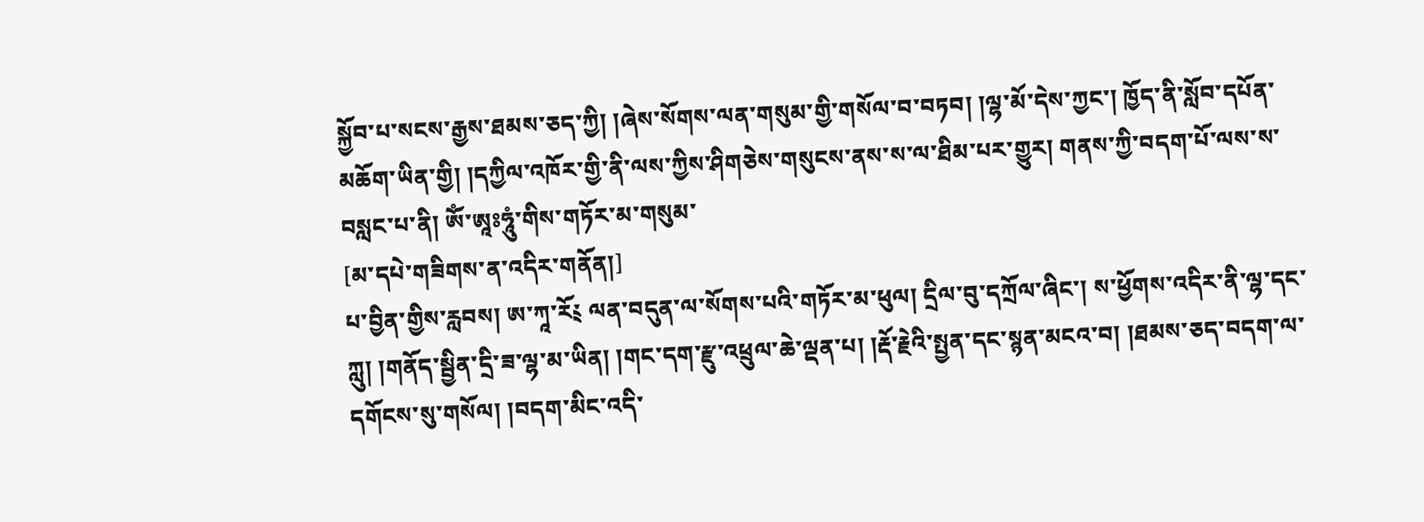སྐྱོབ་པ་སངས་རྒྱས་ཐམས་ཅད་ཀྱི། །ཞེས་སོགས་ལན་གསུམ་གྱི་གསོལ་བ་བཏབ། །ལྷ་མོ་དེས་ཀྱང་། ཁྱོད་ནི་སློབ་དཔོན་མཆོག་ཡིན་གྱི། །དཀྱིལ་འཁོར་གྱི་ནི་ལས་ཀྱིས་ཤིགཅེས་གསུངས་ནས་ས་ལ་ཐིམ་པར་གྱུར། གནས་ཀྱི་བདག་པོ་ལས་ས་བསླང་པ་ནི། ཨོཾ་ཨཱཿཧཱུཾ་གིས་གཏོར་མ་གསུམ་
[མ་དཔེ་གཟིགས་ན་འདིར་གནོན།]
པ་བྱིན་གྱིས་རླབས། ཨ་ཀཱ་རོ༴ ལན་བདུན་ལ་སོགས་པའི་གཏོར་མ་ཕུལ། དྲིལ་བུ་དཀྲོལ་ཞིང་། ས་ཕྱོགས་འདིར་ནི་ལྷ་དང་ཀླུ། །གནོད་སྦྱིན་དྲི་ཟ་ལྷ་མ་ཡིན། །གང་དག་རྫུ་འཕྲུལ་ཆེ་ལྡན་པ། །རྡོ་རྗེའི་སྤྱན་དང་སྙན་མངའ་བ། །ཐམས་ཅད་བདག་ལ་དགོངས་སུ་གསོལ། །བདག་མིང་འདི་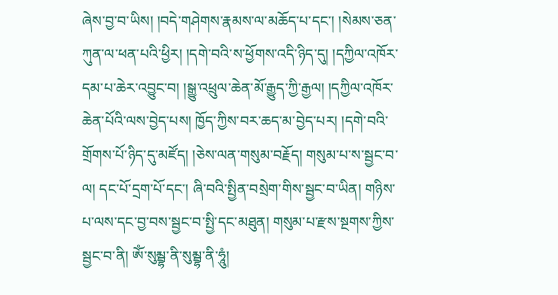ཞེས་བྱ་བ་ཡིས། །བདེ་གཤེགས་རྣམས་ལ་མཆོད་པ་དང་། །སེམས་ཅན་ཀུན་ལ་ཕན་པའི་ཕྱིར། །དགེ་བའི་ས་ཕྱོགས་འདི་ཉིད་དུ། །དཀྱིལ་འཁོར་དམ་པ་ཆེར་འབྱུང་བ། །སྒྱུ་འཕྲུལ་ཆེན་མོ་རྒྱུད་ཀྱི་རྒྱལ། །དཀྱིལ་འཁོར་ཆེན་པོའི་ལས་བྱེད་པས། ཁྱོད་ཀྱིས་བར་ཆད་མ་བྱེད་པར། །དགེ་བའི་གྲོགས་པོ་ཉིད་དུ་མཛོད། །ཅེས་ལན་གསུམ་བརྗོད། གསུམ་པ་ས་སྦྱང་བ་ལ། དང་པོ་དྲག་པོ་དང་། ཞི་བའི་སྤྱིན་བསྲེག་གིས་སྦྱང་བ་ཡིན། གཉིས་པ་ལས་དང་བྱ་བས་སྦྱང་བ་སྤྱི་དང་མཐུན། གསུམ་པ་རྫས་སྔགས་ཀྱིས་སྦྱང་བ་ནི། ཨོཾ་སུམྦྷ་ནི་སུམྦྷ་ནི་ཧཱུཾ།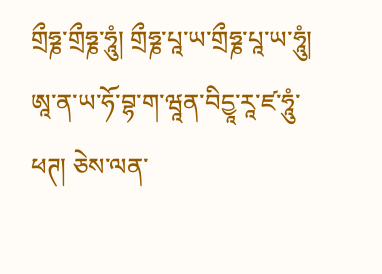གྲྀཧྞ་གྲྀཧྞ་ཧཱུཾ། གྲྀཧྞ་པཱ་ཡ་གྲྀཧྞ་པཱ་ཡ་ཧཱུཾ། ཨཱ་ན་ཡ་ཧོ་བྷ་ག་ཝཱན་བིདྱཱ་རཱ་ཛ་ཧཱུཾ་ཕཊ། ཅེས་ལན་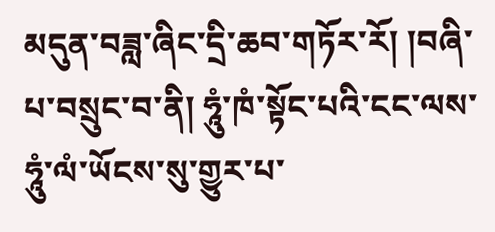མདུན་བཟླ་ཞིང་དྲི་ཆབ་གཏོར་རོ། །བཞི་པ་བསྲུང་བ་ནི། ཧཱུཾ་ཁཾ་སྟོང་པའི་ངང་ལས་ཧཱུཾ་ལཾ་ཡོངས་སུ་གྱུར་པ་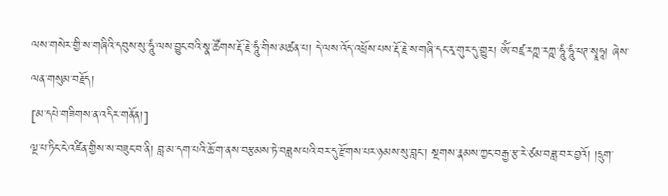ལས་གསེར་གྱི་ས་གཞིའི་དབུས་སུ་ཧཱུཾ་ལས་བྱུང་བའི་སྣ་ཚོགས་རྡོ་རྗེ་ཧཱུཾ་གིས་མཚན་པ། དེ་ལས་འོད་འཕྲོས་པས་རྡོ་རྗེ་ས་གཞི་དང་རྭ་གུར་དུ་གྱུར། ཨོཾ་བཛྲ་རཀྵ་རཀྵ་ཧཱུཾ་ཧཱུཾ་ཕཊ་སྭཱཧཱ། ཞེས་ལན་གསུམ་བརྗོད།
[མ་དཔེ་གཟིགས་ན་འདིར་གནོན།]
ལྔ་པ་ཏིང་ངེ་འཛིན་གྱིས་ས་བཟུང་བ་ནི། བླ་མ་དག་པའི་ཆོ་ག་ནས་བརྩམས་ཏེ་བཟླས་པའི་བར་དུ་རྫོགས་པར་ཉམས་སུ་བླང་། སྔགས་རྣམས་ཀྱང་བརྒྱ་རྩ་རེ་ཙམ་བཟླ་བར་བྱའོ། །དྲུག་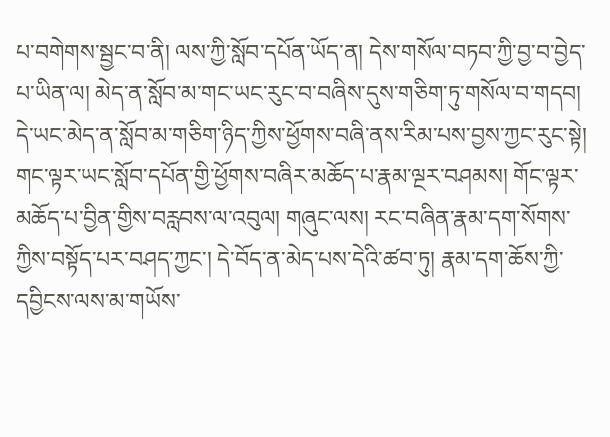པ་བགེགས་སྦྱང་བ་ནི། ལས་ཀྱི་སློབ་དཔོན་ཡོད་ན། དེས་གསོལ་བཏབ་ཀྱི་བྱ་བ་བྱེད་པ་ཡིན་ལ། མེད་ན་སློབ་མ་གང་ཡང་རུང་བ་བཞིས་དུས་གཅིག་ཏུ་གསོལ་བ་གདབ། དེ་ཡང་མེད་ན་སློབ་མ་གཅིག་ཉིད་ཀྱིས་ཕྱོགས་བཞི་ནས་རིམ་པས་བྱས་ཀྱང་རུང་སྟེ། གང་ལྟར་ཡང་སློབ་དཔོན་གྱི་ཕྱོགས་བཞིར་མཆོད་པ་རྣམ་ལྔར་བཤམས། གོང་ལྟར་མཆོད་པ་བྱིན་གྱིས་བརླབས་ལ་འབུལ། གཞུང་ལས། རང་བཞིན་རྣམ་དག་སོགས་ཀྱིས་བསྟོད་པར་བཤད་ཀྱང་། དེ་བོད་ན་མེད་པས་དེའི་ཚབ་ཏུ། རྣམ་དག་ཆོས་ཀྱི་དབྱིངས་ལས་མ་གཡོས་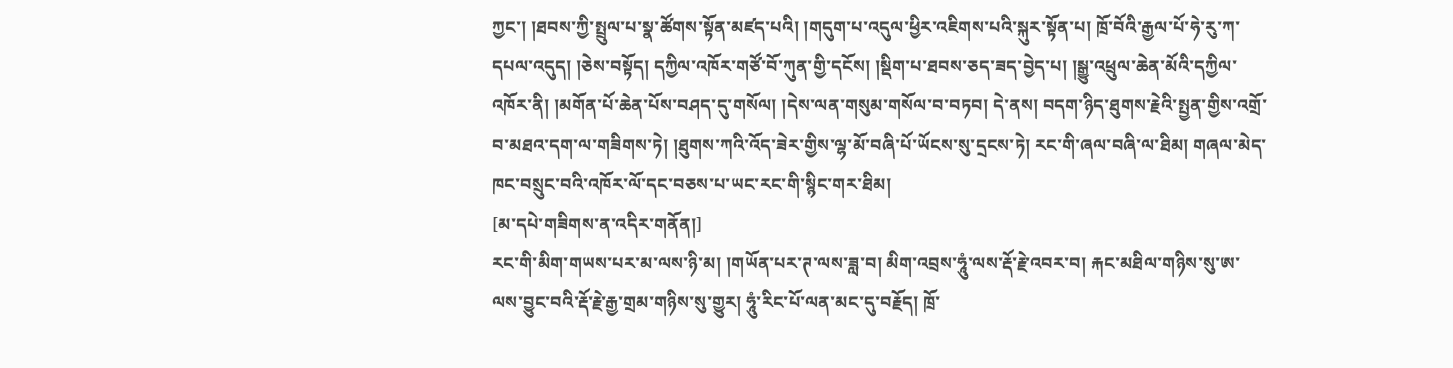ཀྱང་། །ཐབས་ཀྱི་སྤྲུལ་པ་སྣ་ཚོགས་སྟོན་མཛད་པའི། །གདུག་པ་འདུལ་ཕྱིར་འཇིགས་པའི་སྐུར་སྟོན་པ། ཁྲོ་བོའི་རྒྱལ་པོ་ཧེ་རུ་ཀ་དཔལ་འདུད། །ཅེས་བསྟོད། དཀྱིལ་འཁོར་གཙོ་བོ་ཀུན་གྱི་དངོས། །སྡིག་པ་ཐབས་ཅད་ཟད་བྱེད་པ། །སྒྱུ་འཕྲུལ་ཆེན་མོའི་དཀྱིལ་འཁོར་ནི། །མགོན་པོ་ཆེན་པོས་བཤད་དུ་གསོལ། །དེས་ལན་གསུམ་གསོལ་བ་བཏབ། དེ་ནས། བདག་ཉིད་ཐུགས་རྗེའི་སྤྱན་གྱིས་འགྲོ་བ་མཐའ་དག་ལ་གཟིགས་ཏེ། །ཐུགས་ཀའི་འོད་ཟེར་གྱིས་ལྷ་མོ་བཞི་པོ་ཡོངས་སུ་དྲངས་ཏེ། རང་གི་ཞལ་བཞི་ལ་ཐིམ། གཞལ་མེད་ཁང་བསྲུང་བའི་འཁོར་ལོ་དང་བཅས་པ་ཡང་རང་གི་སྙིང་གར་ཐིམ།
[མ་དཔེ་གཟིགས་ན་འདིར་གནོན།]
རང་གི་མིག་གཡས་པར་མ་ལས་ཉི་མ། །གཡོན་པར་ཊ་ལས་ཟླ་བ། མིག་འབྲས་ཧཱུཾ་ལས་རྡོ་རྗེ་འབར་བ། རྐང་མཐིལ་གཉིས་སུ་ཨ་ལས་བྱུང་བའི་རྡོ་རྗེ་རྒྱ་གྲམ་གཉིས་སུ་གྱུར། ཧཱུཾ་རིང་པོ་ལན་མང་དུ་བརྗོད། ཁྲོ་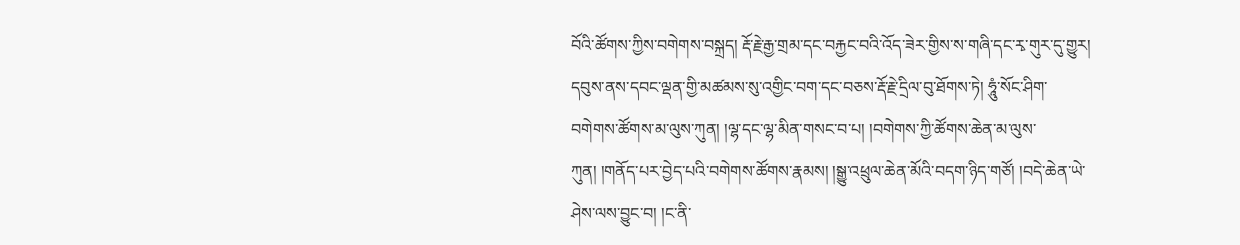བོའི་ཚོགས་ཀྱིས་བགེགས་བསྐྲད། རྡོ་རྗེ་རྒྱ་གྲམ་དང་བརྐྱང་བའི་འོད་ཟེར་གྱིས་ས་གཞི་དང་རྭ་གུར་དུ་གྱུར། དབུས་ནས་དབང་ལྡན་གྱི་མཚམས་སུ་འགྱིང་བག་དང་བཅས་རྡོ་རྗེ་དྲིལ་བུ་ཐོགས་ཏེ། ཧཱུཾ་སོང་ཤིག་བགེགས་ཚོགས་མ་ལུས་ཀུན། །ལྷ་དང་ལྷ་མིན་གསང་བ་པ། །བགེགས་ཀྱི་ཚོགས་ཆེན་མ་ལུས་ཀུན། །གནོད་པར་བྱེད་པའི་བགེགས་ཚོགས་རྣམས། །སྒྱུ་འཕྲུལ་ཆེན་མོའི་བདག་ཉིད་གཙོ། །བདེ་ཆེན་ཡེ་ཤེས་ལས་བྱུང་བ། །ང་ནི་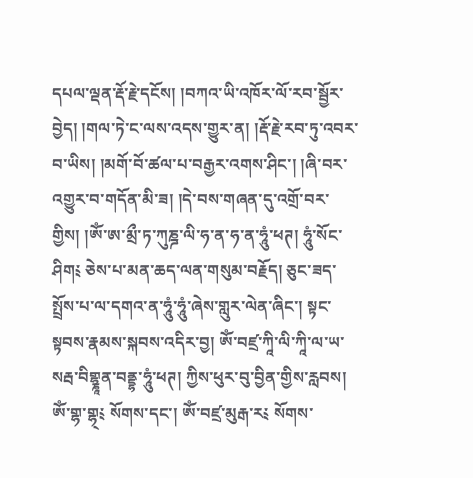དཔལ་ལྡན་རྡོ་རྗེ་དངོས། །བཀའ་ཡི་འཁོར་ལོ་རབ་སྦྱོར་བྱེད། །གལ་ཏེ་ང་ལས་འདས་གྱུར་ན། །རྡོ་རྗེ་རབ་ཏུ་འབར་བ་ཡིས། །མགོ་བོ་ཚལ་པ་བརྒྱར་འགས་ཤིང་། །ཞི་བར་འགྱུར་བ་གདོན་མི་ཟ། །དེ་བས་གཞན་དུ་འགྲོ་བར་གྱིས། །ཨོཾ་ཨ་མྲྀ་ཏ་ཀུཎྜ་ལི་ཧ་ན་ཧ་ན་ཧཱུཾ་ཕཊ། ཧཱུཾ་སོང་ཤིག༴ ཅེས་པ་མན་ཆད་ལན་གསུམ་བརྗོད། ཅུང་ཟད་སྤྲོས་པ་ལ་དགའ་ན་ཧཱུཾ་ཧཱུཾ་ཞེས་གླུར་ལེན་ཞིང་། སྟང་སྟབས་རྣམས་སྐབས་འདིར་བྱ། ཨོཾ་བཛྲ་ཀཱི་ལི་ཀཱི་ལ་ཡ་སརྦ་བིགྷྣཱན་བནྡྷ་ཧཱུཾ་ཕཊ། ཀྱིས་ཕུར་བུ་བྱིན་གྱིས་རླབས། ཨོཾ་གྷ་གྷ྄༴ སོགས་དང་། ཨོཾ་བཛྲ་མུརྒ་ར༴ སོགས་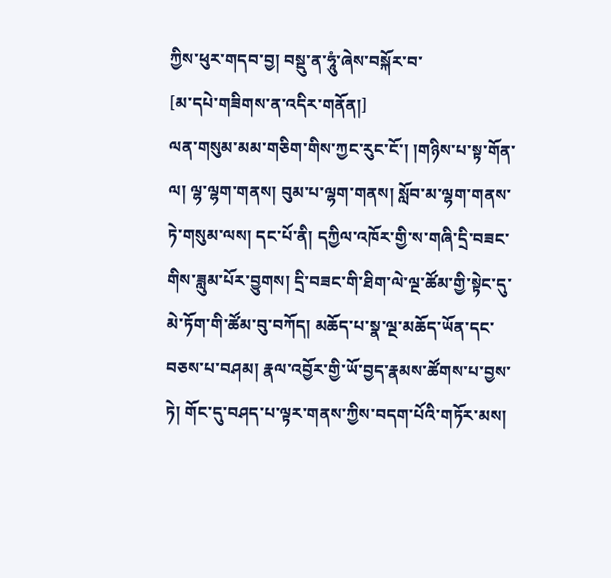ཀྱིས་ཕུར་གདབ་བྱ། བསྡུ་ན་ཧཱུཾ་ཞེས་བསྐོར་བ་
[མ་དཔེ་གཟིགས་ན་འདིར་གནོན།]
ལན་གསུམ་མམ་གཅིག་གིས་ཀྱང་རུང་ངོ་། །གཉིས་པ་སྟ་གོན་ལ། ལྷ་ལྷག་གནས། བུམ་པ་ལྷག་གནས། སློབ་མ་ལྷག་གནས་ཏེ་གསུམ་ལས། དང་པོ་ནི། དཀྱིལ་འཁོར་གྱི་ས་གཞི་དྲི་བཟང་གིས་ཟླུམ་པོར་བྱུགས། དྲི་བཟང་གི་ཐིག་ལེ་ལྔ་ཚོམ་གྱི་སྟེང་དུ་མེ་ཏོག་གི་ཚོམ་བུ་བཀོད། མཆོད་པ་སྣ་ལྔ་མཆོད་ཡོན་དང་བཅས་པ་བཤམ། རྣལ་འབྱོར་གྱི་ཡོ་བྱད་རྣམས་ཚོགས་པ་བྱས་ཏེ། གོང་དུ་བཤད་པ་ལྟར་གནས་ཀྱིས་བདག་པོའི་གཏོར་མས།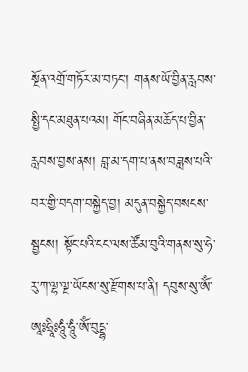སྔོན་འགྲོ་གཏོར་མ་བཏང་། གནས་ཡོ་བྱིན་རླབས་སྤྱི་དང་མཐུན་པའམ། གོང་བཞིན་མཆོད་པ་བྱིན་རླབས་བྱས་ནས། བླ་མ་དག་པ་ནས་བཟླས་པའི་བར་གྱི་བདག་བསྐྱེད་བྱ། མདུན་བསྐྱེད་བསངས་སྦྱངས། སྟོང་པའི་ངང་ལས་ཚོམ་བུའི་གནས་སུ་ཧེ་རུ་ཀ་ལྷ་ལྔ་ཡོངས་སུ་རྫོགས་པ་ནི། དབུས་སུ་ཨོཾ་ཨཱཿཧྲཱིཿཧཱུཾ་ཧཱུཾ་ཨོཾ་བུདྡྷ་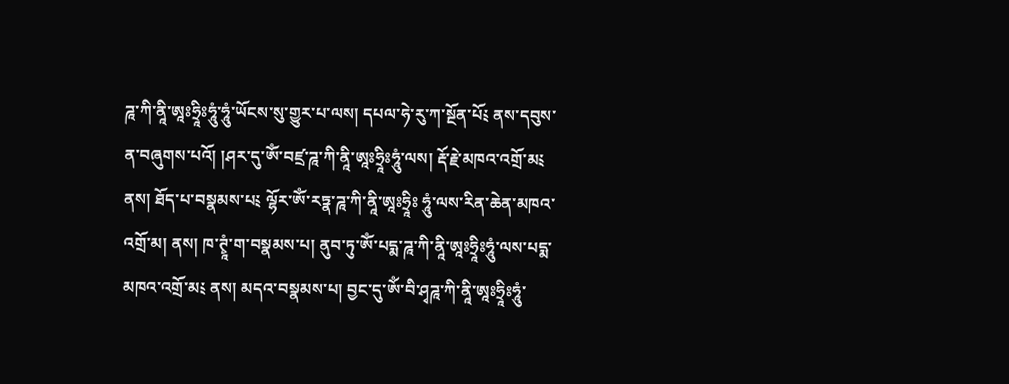ཌཱ་ཀི་ནཱི་ཨཱཿཧྲཱིཿཧཱུཾ་ཧཱུཾ་ཡོངས་སུ་གྱུར་པ་ལས། དཔལ་ཧེ་རུ་ཀ་སྔོན་པོ༴ ནས་དབུས་ན་བཞུགས་པའོ། །ཤར་དུ་ཨོཾ་བཛྲ་ཌཱ་ཀི་ནཱི་ཨཱཿཧྲཱིཿཧཱུཾ་ལས། རྡོ་རྗེ་མཁའ་འགྲོ་མ༴ ནས། ཐོད་པ་བསྣམས་པ༴ ལྷོར་ཨོཾ་རཏྣ་ཌཱ་ཀི་ནཱི་ཨཱཿཧྲཱིཿ ཧཱུཾ་ལས་རིན་ཆེན་མཁའ་འགྲོ་མ། ནས། ཁ་ཊྭཱཾ་ག་བསྣམས་པ། ནུབ་ཏུ་ཨོཾ་པདྨ་ཌཱ་ཀི་ནཱི་ཨཱཿཧྲཱིཿཧཱུཾ་ལས་པདྨ་མཁའ་འགྲོ་མ༴ ནས། མདའ་བསྣམས་པ། བྱང་དུ་ཨོཾ་བི་ཤྭཌཱ་ཀི་ནཱི་ཨཱཿཧྲཱིཿཧཱུཾ་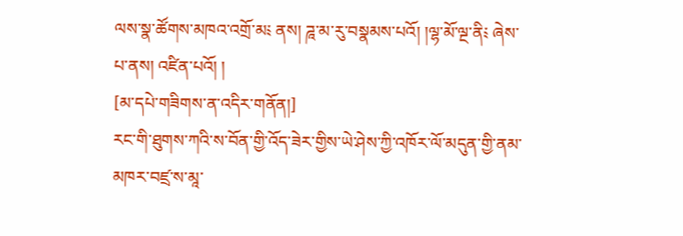ལས་སྣ་ཚོགས་མཁའ་འགྲོ་མ༴ ནས། ཌཱ་མ་རུ་བསྣམས་པའོ། །ལྷ་མོ་ལྔ་ནི༴ ཞེས་པ་ནས། འཛིན་པའོ། །
[མ་དཔེ་གཟིགས་ན་འདིར་གནོན།]
རང་གི་ཐུགས་ཀའི་ས་བོན་གྱི་འོད་ཟེར་གྱིས་ཡེ་ཤེས་ཀྱི་འཁོར་ལོ་མདུན་གྱི་ནམ་མཁར་བཛྲ་ས་མཱ་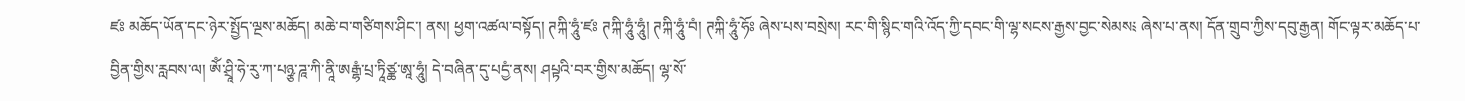ཛཿ མཆོད་ཡོན་དང་ཉེར་སྤྱོད་ལྔས་མཆོད། མཆེ་བ་གཙིགས་ཤིང་། ནས། ཕྱག་འཚལ་བསྟོད། ཊཀྐི་ཧཱུཾ་ཛཿ ཊཀྐི་ཧཱུཾ་ཧཱུཾ། ཊཀྐི་ཧཱུཾ་བཾ། ཊཀྐི་ཧཱུཾ་ཧོཿ ཞེས་པས་བསྲེས། རང་གི་སྙིང་གའི་འོད་ཀྱི་དབང་གི་ལྷ་སངས་རྒྱས་བྱང་སེམས༴ ཞེས་པ་ནས། དོན་གྲུབ་ཀྱིས་དབུ་རྒྱན། གོང་ལྟར་མཆོད་པ་བྱིན་གྱིས་རླབས་ལ། ཨོཾ་ཤྲཱི་ཧེ་རུ་ཀ་པཉྩ་ཌཱ་ཀི་ནཱི་ཨརྒྷཾ་པྲ་ཏཱིཙྪ་ཨཱ་ཧཱུཾ། དེ་བཞིན་དུ་པདྱཾ་ནས། ཤཔྟའི་བར་གྱིས་མཆོད། ལྷ་སོ་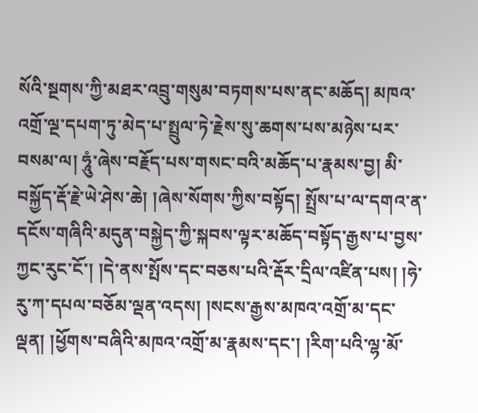སོའི་སྔགས་ཀྱི་མཐར་འབྲུ་གསུམ་བཏགས་པས་ནང་མཆོད། མཁའ་འགྲོ་ལྔ་དཔག་ཏུ་མེད་པ་སྤྲུལ་ཏེ་རྗེས་སུ་ཆགས་པས་མཉེས་པར་བསམ་ལ། ཧཱུཾ་ཞེས་བརྗོད་པས་གསང་བའི་མཆོད་པ་རྣམས་བྱ། མི་བསྐྱོད་རྡོ་རྗེ་ཡེ་ཤེས་ཆེ། །ཞེས་སོགས་ཀྱིས་བསྟོད། སྤྲོས་པ་ལ་དགའ་ན་དངོས་གཞིའི་མདུན་བསྐྱེད་ཀྱི་སྐབས་ལྟར་མཆོད་བསྟོད་རྒྱས་པ་བྱས་ཀྱང་རུང་ངོ་། །དེ་ནས་སྤོས་དང་བཅས་པའི་རྡོར་དྲིལ་འཛིན་པས། །ཧེ་རུ་ཀ་དཔལ་བཅོམ་ལྡན་འདས། །སངས་རྒྱས་མཁའ་འགྲོ་མ་དང་ལྡན། །ཕྱོགས་བཞིའི་མཁའ་འགྲོ་མ་རྣམས་དང་། །རིག་པའི་ལྷ་མོ་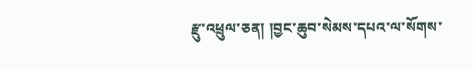རྫུ་འཕྲུལ་ཅན། །བྱང་ཆུབ་སེམས་དཔའ་ལ་སོགས་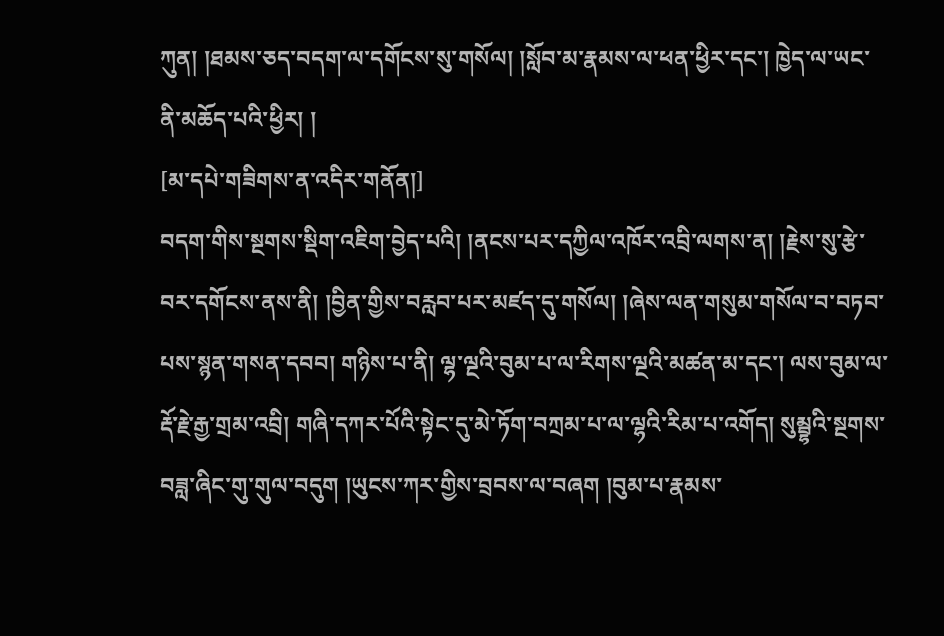ཀུན། །ཐམས་ཅད་བདག་ལ་དགོངས་སུ་གསོལ། །སློབ་མ་རྣམས་ལ་ཕན་ཕྱིར་དང་། ཁྱེད་ལ་ཡང་ནི་མཆོད་པའི་ཕྱིར། །
[མ་དཔེ་གཟིགས་ན་འདིར་གནོན།]
བདག་གིས་སྔགས་སྡིག་འཇིག་བྱེད་པའི། །ནངས་པར་དཀྱིལ་འཁོར་འབྲི་ལགས་ན། །རྗེས་སུ་རྩེ་བར་དགོངས་ནས་ནི། །བྱིན་གྱིས་བརླབ་པར་མཛད་དུ་གསོལ། །ཞེས་ལན་གསུམ་གསོལ་བ་བཏབ་པས་སྙན་གསན་དབབ། གཉིས་པ་ནི། ལྷ་ལྔའི་བུམ་པ་ལ་རིགས་ལྔའི་མཚན་མ་དང་། ལས་བུམ་ལ་རྡོ་རྗེ་རྒྱ་གྲམ་འབྲི། གཞི་དཀར་པོའི་སྟེང་དུ་མེ་ཏོག་བཀྲམ་པ་ལ་ལྷའི་རིམ་པ་འགོད། སུམྦྷའི་སྔགས་བཟླ་ཞིང་གུ་གུལ་བདུག །ཡུངས་ཀར་གྱིས་བྲབས་ལ་བཞག །བུམ་པ་རྣམས་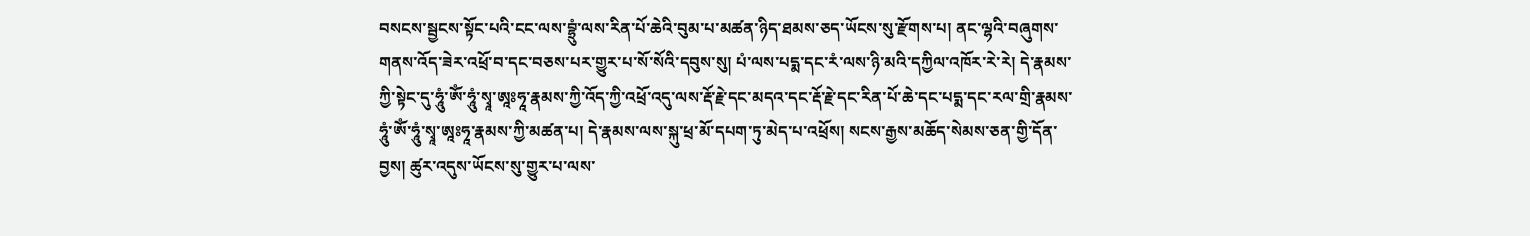བསངས་སྦྱངས་སྟོང་པའི་ངང་ལས་བྷྲུཾ་ལས་རིན་པོ་ཆེའི་བུམ་པ་མཚན་ཉིད་ཐམས་ཅད་ཡོངས་སུ་རྫོགས་པ། ནང་ལྷའི་བཞུགས་གནས་འོད་ཟེར་འཕྲོ་བ་དང་བཅས་པར་གྱུར་པ་སོ་སོའི་དབུས་སུ། པཾ་ལས་པདྨ་དང་རཾ་ལས་ཉི་མའི་དཀྱིལ་འཁོར་རེ་རེ། དེ་རྣམས་ཀྱི་སྟེང་དུ་ཧཱུཾ་ཨོཾ་ཧཱུཾ་སྭཱ་ཨཱཿཧཱ་རྣམས་ཀྱི་འོད་ཀྱི་འཕྲོ་འདུ་ལས་རྡོ་རྗེ་དང་མདའ་དང་རྡོ་རྗེ་དང་རིན་པོ་ཆེ་དང་པདྨ་དང་རལ་གྲི་རྣམས་ཧཱུཾ་ཨོཾ་ཧཱུཾ་སྭཱ་ཨཱཿཧཱ་རྣམས་ཀྱི་མཚན་པ། དེ་རྣམས་ལས་སྐུ་ཕྲ་མོ་དཔག་ཏུ་མེད་པ་འཕྲོས། སངས་རྒྱས་མཆོད་སེམས་ཅན་གྱི་དོན་བྱས། ཚུར་འདུས་ཡོངས་སུ་གྱུར་པ་ལས་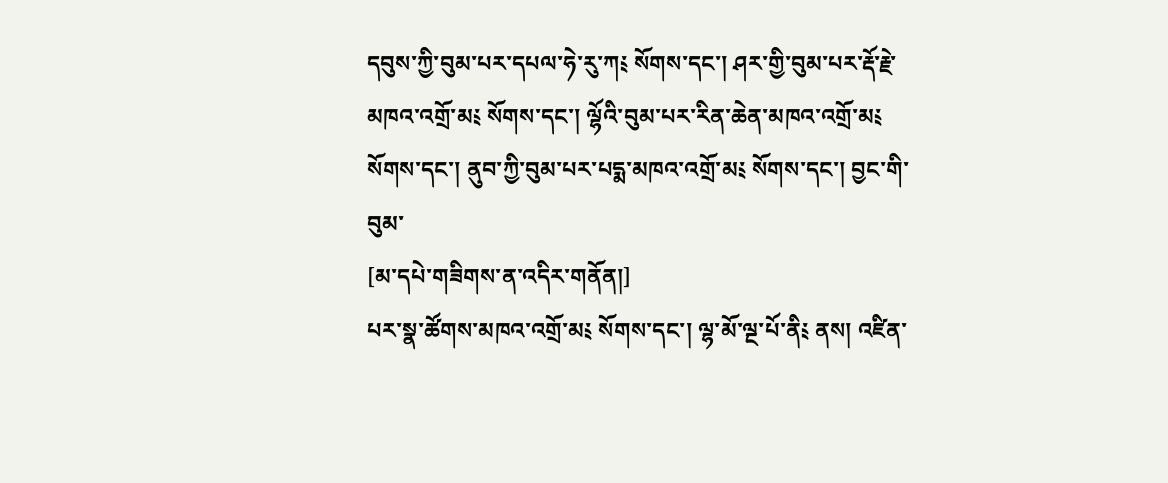དབུས་ཀྱི་བུམ་པར་དཔལ་ཧེ་རུ་ཀ༴ སོགས་དང་། ཤར་གྱི་བུམ་པར་རྡོ་རྗེ་མཁའ་འགྲོ་མ༴ སོགས་དང་། ལྷོའི་བུམ་པར་རིན་ཆེན་མཁའ་འགྲོ་མ༴ སོགས་དང་། ནུབ་ཀྱི་བུམ་པར་པདྨ་མཁའ་འགྲོ་མ༴ སོགས་དང་། བྱང་གི་བུམ་
[མ་དཔེ་གཟིགས་ན་འདིར་གནོན།]
པར་སྣ་ཚོགས་མཁའ་འགྲོ་མ༴ སོགས་དང་། ལྷ་མོ་ལྔ་པོ་ནི༴ ནས། འཛིན་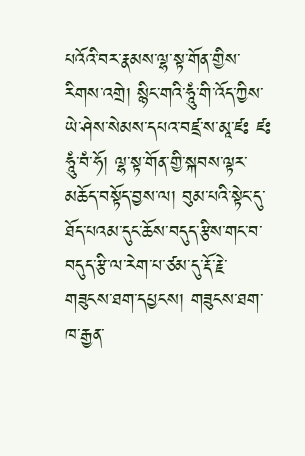པའོའི་བར་རྣམས་ལྷ་སྟ་གོན་གྱིས་རིགས་འགྲེ། སྙིང་གའི་ཧཱུཾ་གི་འོད་ཀྱིས་ཡེ་ཤེས་སེམས་དཔའ་བཛྲ་ས་མཱ་ཛཿ ཛཿཧཱུཾ་བཾ་ཧོ། ལྷ་སྟ་གོན་གྱི་སྐབས་ལྟར་མཆོད་བསྟོད་བྱས་ལ། བུམ་པའི་སྟེང་དུ་ཐོད་པའམ་དུང་ཆོས་བདུད་རྩིས་གང་བ་བདུད་རྩི་ལ་རེག་པ་ཙམ་དུ་རྡོ་རྗེ་གཟུངས་ཐག་དཔྱངས། གཟུངས་ཐག་ཁ་རྒྱན་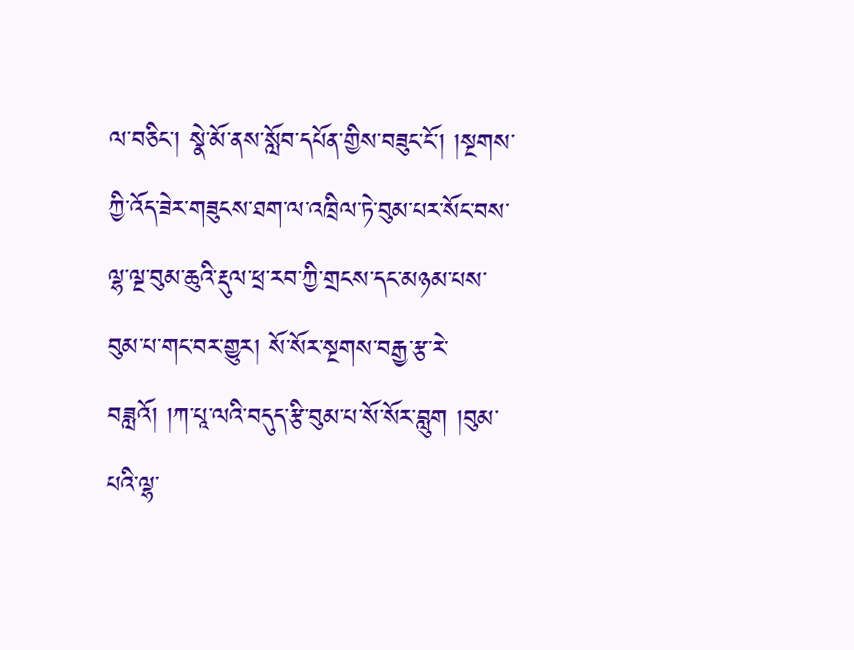ལ་བཅིང་། སྣེ་མོ་ནས་སློབ་དཔོན་གྱིས་བཟུང་ངོ་། །སྔགས་ཀྱི་འོད་ཟེར་གཟུངས་ཐག་ལ་འཁྲིལ་ཏེ་བུམ་པར་སོང་བས་ལྷ་ལྔ་བུམ་ཆུའི་རྡུལ་ཕྲ་རབ་ཀྱི་གྲངས་དང་མཉམ་པས་བུམ་པ་གང་བར་གྱུར། སོ་སོར་སྔགས་བརྒྱ་རྩ་རེ་བཟླའོ། །ཀ་པཱ་ལའི་བདུད་རྩི་བུམ་པ་སོ་སོར་བླུག །བུམ་པའི་ལྷ་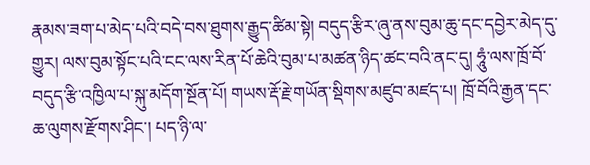རྣམས་ཟག་པ་མེད་པའི་བདེ་བས་ཐུགས་རྒྱུད་ཚིམ་སྟེ། བདུད་རྩིར་ཞུ་ནས་བུམ་ཆུ་དང་དབྱེར་མེད་དུ་གྱུར། ལས་བུམ་སྟོང་པའི་ངང་ལས་རིན་པོ་ཆེའི་བུམ་པ་མཚན་ཉིད་ཚང་བའི་ནང་དུ། ཧཱུཾ་ལས་ཁྲོ་བོ་བདུད་རྩི་འཁྱིལ་པ་སྐུ་མདོག་སྔོན་པོ། གཡས་རྡོ་རྗེ་གཡོན་སྡིགས་མཛུབ་མཛད་པ། ཁྲོ་བོའི་རྒྱན་དང་ཆ་ལུགས་རྫོགས་ཤིང་། པད་ཉི་ལ་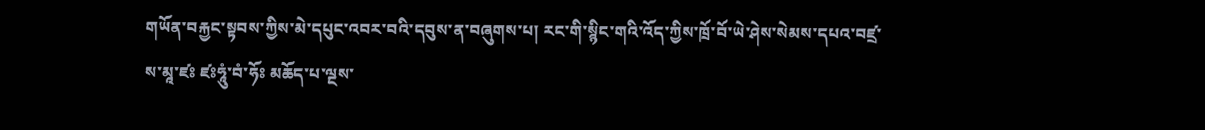གཡོན་བརྐྱང་སྟབས་ཀྱིས་མེ་དཔུང་འབར་བའི་དབུས་ན་བཞུགས་པ། རང་གི་སྙིང་གའི་འོད་ཀྱིས་ཁྲོ་བོ་ཡེ་ཤེས་སེམས་དཔའ་བཛྲ་ས་མཱ་ཛཿ ཛཿཧཱུཾ་བཾ་ཧོཿ མཆོད་པ་ལྔས་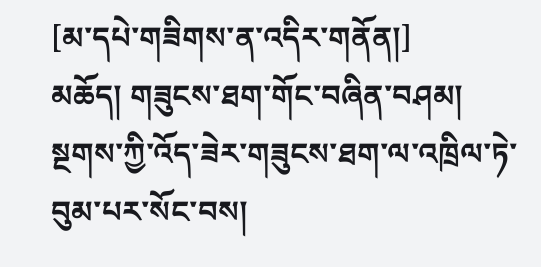[མ་དཔེ་གཟིགས་ན་འདིར་གནོན།]
མཆོད། གཟུངས་ཐག་གོང་བཞིན་བཤམ། སྔགས་ཀྱི་འོད་ཟེར་གཟུངས་ཐག་ལ་འཁྲིལ་ཏེ་བུམ་པར་སོང་བས།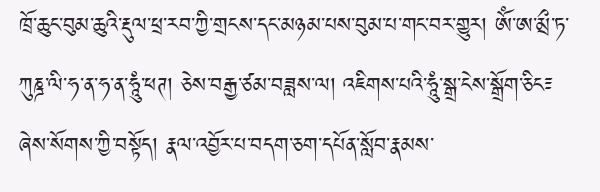ཁྲོ་ཆུང་བུམ་ཆུའི་རྡུལ་ཕྲ་རབ་ཀྱི་གྲངས་དང་མཉམ་པས་བུམ་པ་གང་བར་གྱུར། ཨོཾ་ཨ་མྲྀ་ཏ་ཀུཎྜ་ལི་ཧ་ན་ཧ་ན་ཧཱུཾ་ཕཊ། ཅེས་བརྒྱ་ཙམ་བཟླས་ལ། འཇིགས་པའི་ཧཱུཾ་སྒྲ་ངེས་སྒྲོག་ཅིང༴ ཞེས་སོགས་ཀྱི་བསྟོད། རྣལ་འབྱོར་པ་བདག་ཅག་དཔོན་སློབ་རྣམས་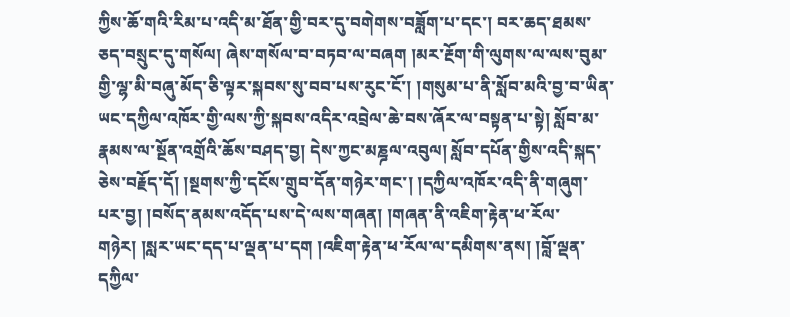ཀྱིས་ཆོ་གའི་རིམ་པ་འདི་མ་ཐོན་གྱི་བར་དུ་བགེགས་བཟློག་པ་དང་། བར་ཆད་ཐམས་ཅད་བསྲུང་དུ་གསོལ། ཞེས་གསོལ་བ་བཏབ་ལ་བཞག །མར་རྔོག་གི་ལུགས་ལ་ལས་བུམ་གྱི་ལྷ་མི་བཞུ་མོད་ཅི་ལྟར་སྐབས་སུ་བབ་པས་རུང་ངོ་། །གསུམ་པ་ནི་སློབ་མའི་བྱ་བ་ཡིན་ཡང་དཀྱིལ་འཁོར་གྱི་ལས་ཀྱི་སྐབས་འདིར་འབྲེལ་ཆེ་བས་ཞོར་ལ་བསྟན་པ་སྟེ། སློབ་མ་རྣམས་ལ་སྔོན་འགྲོའི་ཆོས་བཤད་བྱ། དེས་ཀྱང་མཎྜལ་འབུལ། སློབ་དཔོན་གྱིས་འདི་སྐད་ཅེས་བརྗོད་དོ། །སྔགས་ཀྱི་དངོས་གྲུབ་དོན་གཉེར་གང་། །དཀྱིལ་འཁོར་འདི་ནི་གཞུག་པར་བྱ། །བསོད་ནམས་འདོད་པས་དེ་ལས་གཞན། །གཞན་ནི་འཇིག་རྟེན་ཕ་རོལ་གཉེར། །སླར་ཡང་དད་པ་ལྡན་པ་དག །འཇིག་རྟེན་ཕ་རོལ་ལ་དམིགས་ནས། །བློ་ལྡན་དཀྱིལ་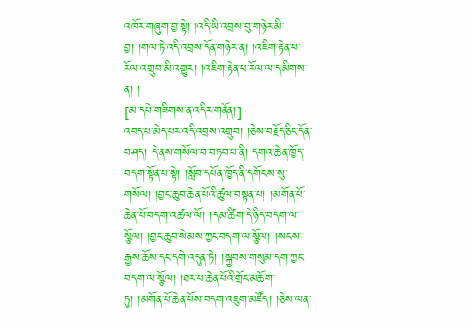འཁོར་གཞུག་བྱ་སྟེ། །འདི་ཡི་འབྲས་བུ་གཉེར་མི་བྱ། །གལ་ཏེ་འདི་འབྲས་དོན་གཉེར་ན། །འཇིག་རྟེན་ཕ་རོལ་འགྲུབ་མི་འགྱུར། །འཇིག་རྟེན་ཕ་རོལ་ལ་དམིགས་ན། །
[མ་དཔེ་གཟིགས་ན་འདིར་གནོན།]
འབད་པ་མེད་པར་འདི་འབྲས་འགྲུབ། །ཅེས་བརྗོད་ཅིང་དོན་བཤད། དེ་ནས་གསོལ་བ་བཏབ་པ་ནི། དགའ་ཆེན་ཁྱོད་བདག་སྟོན་པ་སྟེ། །སློབ་དཔོན་ཁྱོད་ནི་དགོངས་སུ་གསོལ། །བྱང་ཆུབ་ཆེན་པོའི་ཚུལ་བསྟན་པ། །མགོན་པོ་ཆེན་པོ་བདག་འཚལ་ལོ། །དམ་ཚིག་དེ་ཉིད་བདག་ལ་སྩོལ། །བྱང་ཆུབ་སེམས་ཀྱང་བདག་ལ་སྩོལ། །སངས་རྒྱས་ཆོས་དང་དགེ་འདུན་ཏེ། །སྐྱབས་གསུམ་དག་ཀྱང་བདག་ལ་སྩོལ། །ཐར་པ་ཆེན་པོའི་གྲོང་མཆོག་ཏུ། །མགོན་པོ་ཆེན་པོས་བདག་འཇུག་མཛོད། །ཅེས་ལན་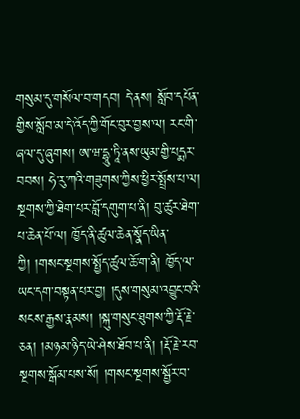གསུམ་དུ་གསོལ་བ་གདབ། དེ་ནས། སློབ་དཔོན་གྱིས་སློབ་མ་དེ་འོད་ཀྱི་གོང་བུར་བྱས་ལ། རང་གི་ཞལ་དུ་ཞུགས། ཨ་ཝ་དྷཱུ་ཏཱི་ནས་ཡུམ་གྱི་པདྨར་བབས། ཧེ་རུ་ཀའི་གཟུགས་ཀྱིས་ཕྱིར་སྤྲོས་པ་ལ། སྔགས་ཀྱི་ཐེག་པར་བློ་དགུག་པ་ནི། བུ་ཚུར་ཐེག་པ་ཆེན་པོ་ལ། ཁྱོད་ནི་ཚུལ་ཆེན་སྣོད་ཡིན་ཀྱི། །གསང་སྔགས་སྤྱོད་ཚུལ་ཆོ་ག་ནི། ཁྱོད་ལ་ཡང་དག་བསྟན་པར་བྱ། །དུས་གསུམ་འབྱུང་བའི་སངས་རྒྱས་རྣམས། །སྐུ་གསུང་ཐུགས་ཀྱི་རྡོ་རྗེ་ཅན། །མཉམ་ཉིད་ཡེ་ཤེས་ཐོབ་པ་ནི། །རྡོ་རྗེ་རབ་སྔགས་སྒོམ་པས་སོ། །གསང་སྔགས་སྦྱོར་བ་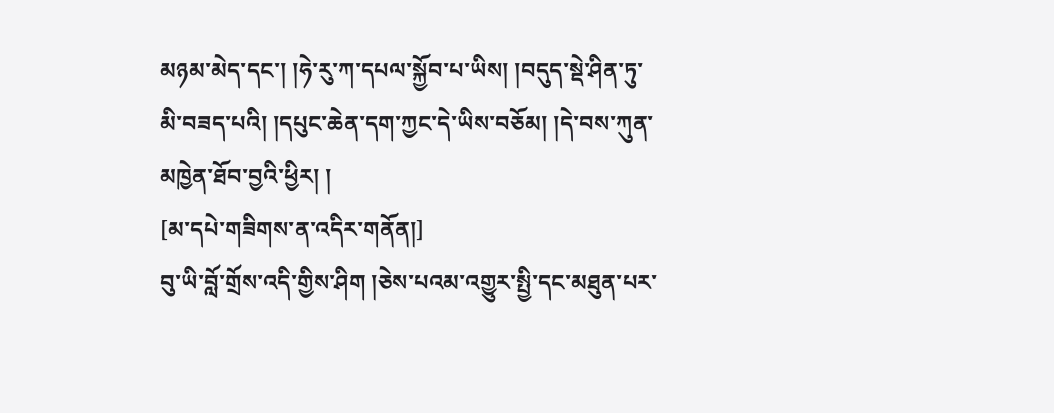མཉམ་མེད་དང་། །ཧེ་རུ་ཀ་དཔལ་སྐྱོབ་པ་ཡིས། །བདུད་སྡེ་ཤིན་ཏུ་མི་བཟད་པའི། །དཔུང་ཆེན་དག་ཀྱང་དེ་ཡིས་བཅོམ། །དེ་བས་ཀུན་མཁྱེན་ཐོབ་བྱའི་ཕྱིར། །
[མ་དཔེ་གཟིགས་ན་འདིར་གནོན།]
བུ་ཡི་བློ་གྲོས་འདི་གྱིས་ཤིག །ཅེས་པའམ་འགྱུར་སྤྱི་དང་མཐུན་པར་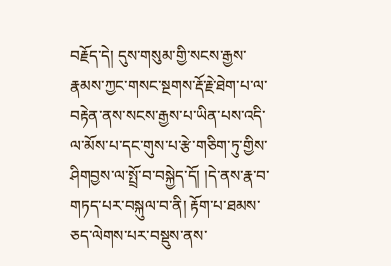བརྗོད་དེ། དུས་གསུམ་གྱི་སངས་རྒྱས་རྣམས་ཀྱང་གསང་སྔགས་རྡོ་རྗེ་ཐེག་པ་ལ་བརྟེན་ནས་སངས་རྒྱས་པ་ཡིན་པས་འདི་ལ་མོས་པ་དང་གུས་པ་རྩེ་གཅིག་ཏུ་གྱིས་ཤིགབྱས་ལ་སྤྲོ་བ་བསྐྱེད་དོ། །དེ་ནས་རྣ་བ་གཏད་པར་བསྐུལ་བ་ནི། རྟོག་པ་ཐམས་ཅད་ལེགས་པར་བསྡུས་ནས་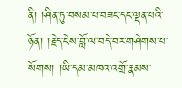ནི། །ཤིན་ཏུ་བསམ་པ་བཟང་དང་ལྡན་པའི་ཉོན། །རྗེད་ངེས་བློ་ལ་བདེ་བར་གཤེགས་པ་སོགས། །ཡི་དམ་མཁའ་འགྲོ་རྣམས་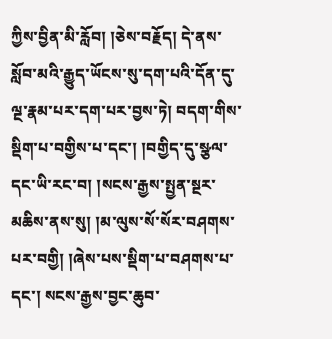ཀྱིས་བྱིན་མི་རློབ། །ཅེས་བརྗོད། དེ་ནས་སློབ་མའི་རྒྱུད་ཡོངས་སུ་དག་པའི་དོན་དུ་ལྔ་རྣམ་པར་དག་པར་བྱས་ཏེ། བདག་གིས་སྡིག་པ་བགྱིས་པ་དང་། །བགྱིད་དུ་སྩལ་དང་ཡི་རང་བ། །སངས་རྒྱས་སྤྱན་སྔར་མཆིས་ནས་སུ། །མ་ལུས་སོ་སོར་བཤགས་པར་བགྱི། །ཞེས་པས་སྡིག་པ་བཤགས་པ་དང་། སངས་རྒྱས་བྱང་ཆུབ་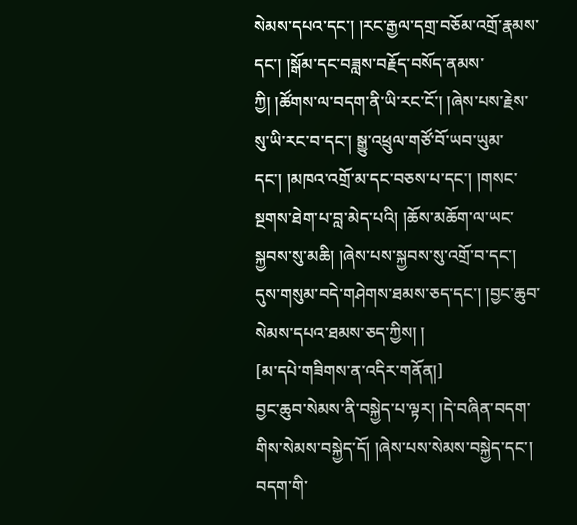སེམས་དཔའ་དང་། །རང་རྒྱལ་དགྲ་བཅོམ་འགྲོ་རྣམས་དང་། །སྒོམ་དང་བཟླས་བརྗོད་བསོད་ནམས་ཀྱི། །ཚོགས་ལ་བདག་ནི་ཡི་རང་ངོ་། །ཞེས་པས་རྗེས་སུ་ཡི་རང་བ་དང་། སྒྱུ་འཕྲུལ་གཙོ་བོ་ཡབ་ཡུམ་དང་། །མཁའ་འགྲོ་མ་དང་བཅས་པ་དང་། །གསང་སྔགས་ཐེག་པ་བླ་མེད་པའི། །ཆོས་མཆོག་ལ་ཡང་སྐྱབས་སུ་མཆི། །ཞེས་པས་སྐྱབས་སུ་འགྲོ་བ་དང་། དུས་གསུམ་བདེ་གཤེགས་ཐམས་ཅད་དང་། །བྱང་ཆུབ་སེམས་དཔའ་ཐམས་ཅད་ཀྱིས། །
[མ་དཔེ་གཟིགས་ན་འདིར་གནོན།]
བྱང་ཆུབ་སེམས་ནི་བསྐྱེད་པ་ལྟར། །དེ་བཞིན་བདག་གིས་སེམས་བསྐྱེད་དོ། །ཞེས་པས་སེམས་བསྐྱེད་དང་། བདག་གི་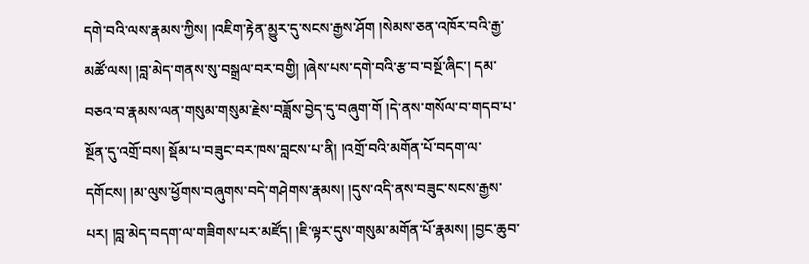དགེ་བའི་ལས་རྣམས་ཀྱིས། །འཇིག་རྟེན་མྱུར་དུ་སངས་རྒྱས་ཤོག །སེམས་ཅན་འཁོར་བའི་རྒྱ་མཚོ་ལས། །བླ་མེད་གནས་སུ་བསྒྲལ་བར་བགྱི། །ཞེས་པས་དགེ་བའི་རྩ་བ་བསྔོ་ཞིང་། དམ་བཅའ་བ་རྣམས་ལན་གསུམ་གསུམ་རྗེས་བཟློས་བྱེད་དུ་བཞུག་གོ །དེ་ནས་གསོལ་བ་གདབ་པ་སྔོན་དུ་འགྲོ་བས། སྡོམ་པ་བཟུང་བར་ཁས་བླངས་པ་ནི། །འགྲོ་བའི་མགོན་པོ་བདག་ལ་དགོངས། །མ་ལུས་ཕྱོགས་བཞུགས་བདེ་གཤེགས་རྣམས། །དུས་འདི་ནས་བཟུང་སངས་རྒྱས་པར། །བླ་མེད་བདག་ལ་གཟིགས་པར་མཛོད། །ཇི་ལྟར་དུས་གསུམ་མགོན་པོ་རྣམས། །བྱང་ཆུབ་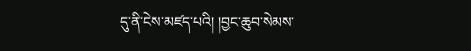དུ་ནི་ངེས་མཛད་པའི། །བྱང་ཆུབ་སེམས་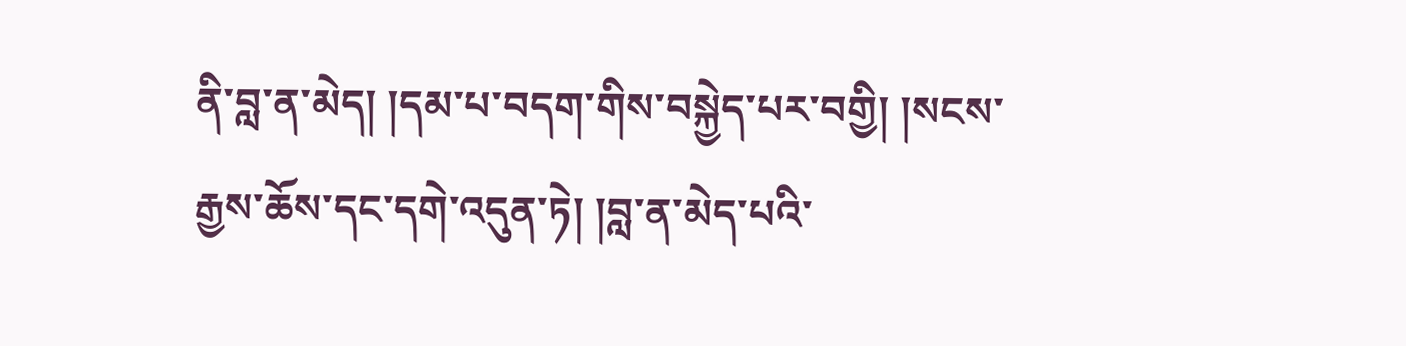ནི་བླ་ན་མེད། །དམ་པ་བདག་གིས་བསྐྱེད་པར་བགྱི། །སངས་རྒྱས་ཆོས་དང་དགེ་འདུན་ཏེ། །བླ་ན་མེད་པའི་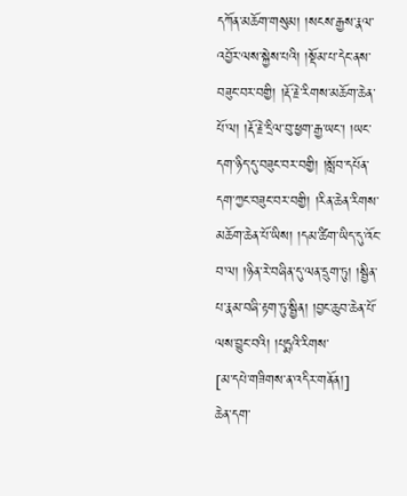དཀོན་མཆོག་གསུམ། །སངས་རྒྱས་རྣལ་འབྱོར་ལས་སྐྱེས་པའི། །སྡོམ་པ་དེང་ནས་བཟུང་བར་བགྱི། །རྡོ་རྗེ་རིགས་མཆོག་ཆེན་པོ་ལ། །རྡོ་རྗེ་དྲིལ་བུ་ཕྱག་རྒྱ་ཡང་། །ཡང་དག་ཉིད་དུ་བཟུང་བར་བགྱི། །སློབ་དཔོན་དག་ཀྱང་བཟུང་བར་བགྱི། །རིན་ཆེན་རིགས་མཆོག་ཆེན་པོ་ཡིས། །དམ་ཚིག་ཡིད་དུ་འོང་བ་ལ། །ཉིན་རེ་བཞིན་དུ་ལན་དྲུག་ཏུ། །སྦྱིན་པ་རྣམ་བཞི་རྟག་ཏུ་སྦྱིན། །བྱང་ཆུབ་ཆེན་པོ་ལས་བྱུང་བའི། །པདྨའི་རིགས་
[མ་དཔེ་གཟིགས་ན་འདིར་གནོན།]
ཆེན་དག་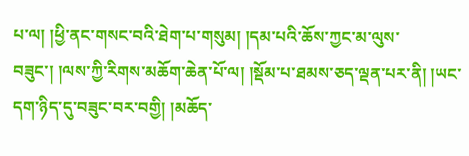པ་ལ། །ཕྱི་ནང་གསང་བའི་ཐེག་པ་གསུམ། །དམ་པའི་ཆོས་ཀྱང་མ་ལུས་བཟུང་། །ལས་ཀྱི་རིགས་མཆོག་ཆེན་པོ་ལ། །སྡོམ་པ་ཐམས་ཅད་ལྡན་པར་ནི། །ཡང་དག་ཉིད་དུ་བཟུང་བར་བགྱི། །མཆོད་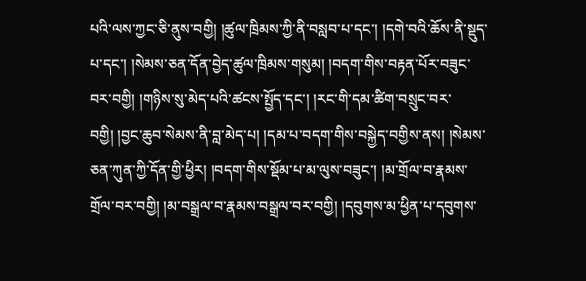པའི་ལས་ཀྱང་ཅི་ནུས་བགྱི། །ཚུལ་ཁྲིམས་ཀྱི་ནི་བསླབ་པ་དང་། །དགེ་བའི་ཆོས་ནི་སྡུད་པ་དང་། །སེམས་ཅན་དོན་བྱེད་ཚུལ་ཁྲིམས་གསུམ། །བདག་གིས་བརྟན་པོར་བཟུང་བར་བགྱི། །གཉིས་སུ་མེད་པའི་ཚངས་སྤྱོད་དང་། །རང་གི་དམ་ཚིག་བསྲུང་བར་བགྱི། །བྱང་ཆུབ་སེམས་ནི་བླ་མེད་པ། །དམ་པ་བདག་གིས་བསྐྱེད་བགྱིས་ནས། །སེམས་ཅན་ཀུན་ཀྱི་དོན་གྱི་ཕྱིར། །བདག་གིས་སྡོམ་པ་མ་ལུས་བཟུང་། །མ་གྲོལ་བ་རྣམས་གྲོལ་བར་བགྱི། །མ་བསྒྲལ་བ་རྣམས་བསྒྲལ་བར་བགྱི། །དབུགས་མ་ཕྱིན་པ་དབུགས་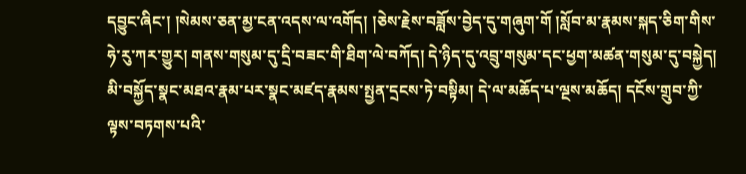དབྱུང་ཞིང་། །སེམས་ཅན་མྱ་ངན་འདས་ལ་འགོད། །ཅེས་རྗེས་བཟློས་བྱེད་དུ་གཞུག་གོ །སློབ་མ་རྣམས་སྐད་ཅིག་གིས་ཧེ་རུ་ཀར་གྱུར། གནས་གསུམ་དུ་དྲི་བཟང་གི་ཐིག་ལེ་བཀོད། དེ་ཉིད་དུ་འབྲུ་གསུམ་དང་ཕྱག་མཚན་གསུམ་དུ་བསྐྱེད། མི་བསྐྱོད་སྣང་མཐའ་རྣམ་པར་སྣང་མཛད་རྣམས་སྤྱན་དྲངས་ཏེ་བསྟིམ། དེ་ལ་མཆོད་པ་ལྔས་མཆོད། དངོས་གྲུབ་ཀྱི་ལྟས་བཏགས་པའི་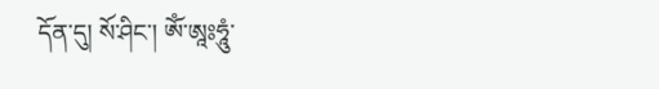དོན་དུ། སོ་ཤིང་། ཨོཾ་ཨཱཿཧཱུཾ་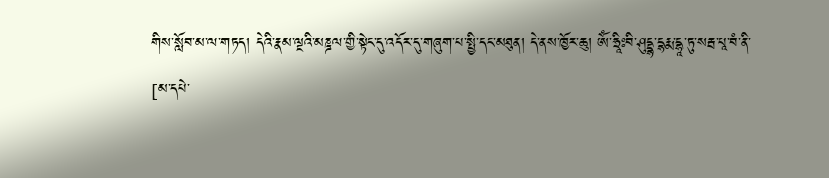གིས་སློབ་མ་ལ་གཏད། དེའི་རྣམ་ལྔའི་མཎྜལ་གྱི་སྟེང་དུ་འདོར་དུ་གཞུག་པ་སྤྱི་དང་མཐུན། དེ་ནས་ཁྱོར་ཆུ། ཨོཾ་ཧྲཱིཿབི་ཤུདྡྷ་དྷརྨ་དྷཱ་ཏུ་སརྦ་པཱ་བཾ་ནི་
[མ་དཔེ་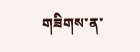གཟིགས་ན་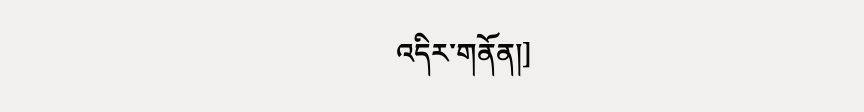འདིར་གནོན།]